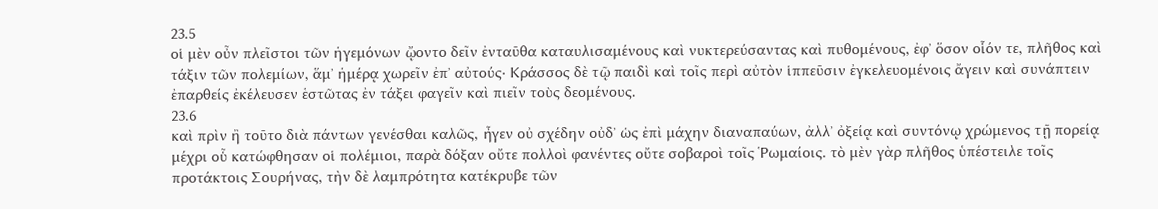23.5
οἱ μὲν οὖν πλεῖστοι τῶν ἡγεμόνων ᾤοντο δεῖν ἐνταῦθα καταυλισαμένους καὶ νυκτερεύσαντας καὶ πυθομένους, ἐφʼ ὅσον οἷόν τε, πλῆθος καὶ τάξιν τῶν πολεμίων, ἅμʼ ἡμέρᾳ χωρεῖν ἐπʼ αὐτούς· Κράσσος δὲ τῷ παιδὶ καὶ τοῖς περὶ αὐτὸν ἱππεῦσιν ἐγκελευομένοις ἄγειν καὶ συνάπτειν ἐπαρθείς ἐκέλευσεν ἑστῶτας ἐν τάξει φαγεῖν καὶ πιεῖν τοὺς δεομένους.
23.6
καὶ πρὶν ἢ τοῦτο διὰ πάντων γενέσθαι καλῶς, ἦγεν οὐ σχέδην οὐδʼ ὡς ἐπὶ μάχην διαναπαύων, ἀλλʼ ὀξείᾳ καὶ συντόνῳ χρώμενος τῇ πορείᾳ μέχρι οὗ κατώφθησαν οἱ πολέμιοι, παρὰ δόξαν οὔτε πολλοὶ φανέντες οὔτε σοβαροὶ τοῖς Ῥωμαίοις. τὸ μὲν γὰρ πλῆθος ὑπέστειλε τοῖς προτάκτοις Σουρήνας, τὴν δὲ λαμπρότητα κατέκρυβε τῶν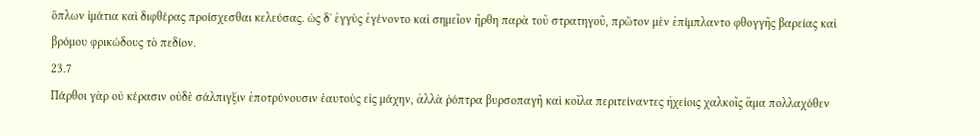ὅπλων ἱμάτια καὶ διφθέρας προίσχεσθαι κελεύσας. ὡς δʼ ἐγγὺς ἐγένοντο καὶ σημεῖον ἤρθη παρὰ τοῦ στρατηγοῦ, πρῶτον μὲν ἐπίμπλαντο φθογγῆς βαρείας καὶ βρόμου φρικώδους τὸ πεδίον.
23.7
Πάρθοι γὰρ οὐ κέρασιν οὐδὲ σάλπιγξιν ἐποτρύνουσιν ἑαυτοὺς εἰς μάχην, ἀλλὰ ῥόπτρα βυρσοπαγῆ καὶ κοῖλα περιτείναντες ἠχείοις χαλκοῖς ἅμα πολλαχόθεν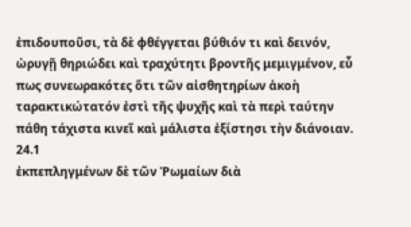ἐπιδουποῦσι, τὰ δὲ φθέγγεται βύθιόν τι καὶ δεινόν, ὠρυγῇ θηριώδει καὶ τραχύτητι βροντῆς μεμιγμένον, εὖ πως συνεωρακότες ὅτι τῶν αἰσθητηρίων ἀκοὴ ταρακτικώτατόν ἐστὶ τῆς ψυχῆς καὶ τὰ περὶ ταύτην πάθη τάχιστα κινεῖ καὶ μάλιστα ἐξίστησι τὴν διάνοιαν.
24.1
ἐκπεπληγμένων δὲ τῶν Ῥωμαίων διὰ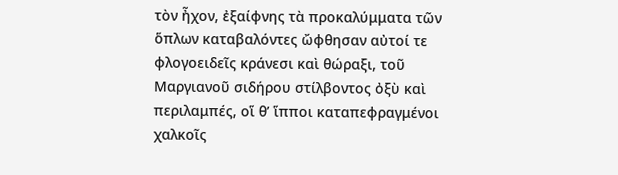τὸν ἦχον, ἐξαίφνης τὰ προκαλύμματα τῶν ὅπλων καταβαλόντες ὤφθησαν αὐτοί τε φλογοειδεῖς κράνεσι καὶ θώραξι, τοῦ Μαργιανοῦ σιδήρου στίλβοντος ὀξὺ καὶ περιλαμπές, οἵ θʼ ἵπποι καταπεφραγμένοι χαλκοῖς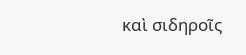καὶ σιδηροῖς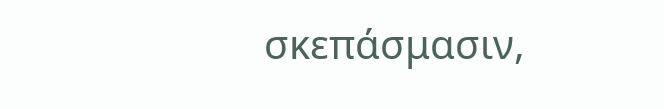σκεπάσμασιν,